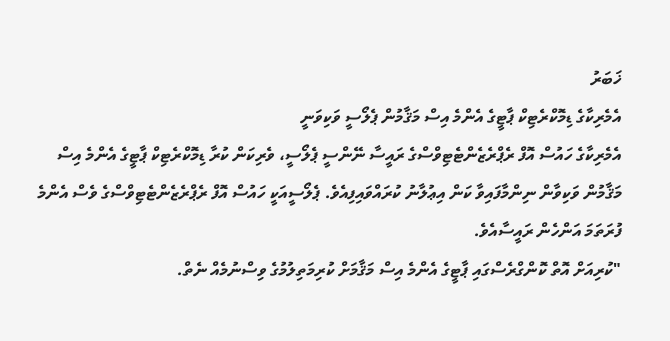ޚަބަރު
އެމެރިކާގެ ޑިމޮކްރެޓިކް ޕާޓީގެ އެންމެ އިސް މަޤާމުން ޕެލޯސީ ވަކިވަނީ
އެމެރިކާގެ ހައުސް އޮފް ރެޕްރެޒެންޓެޓިވްސްގެ ރައީސާ ނޭންސީ ޕެލޯސީ، ވެރިކަން ކުރާ ޑިމޮކްރެޓިކް ޕާޓީގެ އެންމެ އިސް މަޤާމުން ވަކިވާން ނިންމާފައިވާ ކަން އިޢުލާނު ކުރައްވައިފިއެވެ. ޕެލޯސީއަކީ ހައުސް އޮފް ރެޕްރެޒެންޓެޓިވްސްގެ ވެސް އެންމެ ފުރަތަމަ އަންހެން ރައީސާއެވެ.
"ކުރިއަށް އޮތް ކޮންގްރެސްގައި ޕާޓީގެ އެންމެ އިސް މަޤާމަށް ކުރިމަތިލުމުގެ ވިސްނުމެއް ނެތް.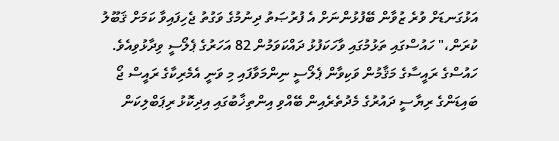އަޅުގަނޑަށް ވުރެ ޒުވާން ބޭފުޅުންނަށް އެ ފުރުޞަތު ދިނުމުގެ ވަގުތު ޖެހިފައިވާ ކަމަށް ޤަބޫލު ކުރަން،" ހައުސްގައި ތަޅުމުގައި ވާހަކަފުޅު ދައްކަވަމުން 82 އަހަރުގެ ޕެލޯސީ ވިދާޅުވިއެވެ.
ހައުސްގެ ރައީސާގެ މަޤާމުން ވަކިވާން ޕެލޯސީ ނިންމަވާފައި މި ވަނީ އެމެރިކާގެ ރައީސް ޖޯ ބައިޑަންގެ ރިޔާސީ ދައުރުގެ މެދުތެރެއިން ބޭއްވި އިންތިޚާބުގައި އިދިކޮޅު ރިޕަބްލިކަން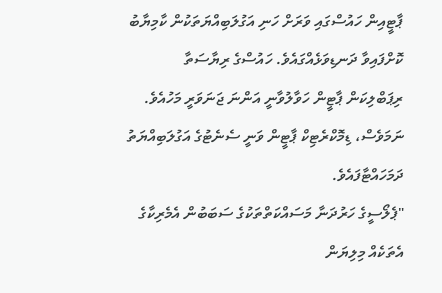ޕާޓީއިން ހައުސްގައި ވަރަށް ހަނި އަގުލަބިއްޔަތަކުން ކާމިޔާބު ކޮށްފައިވާ ދަނޑިވަޅެއްގައެވެ. ހައުސްގެ ރިޔާސަތާ ރިޕަބްލިކަން ޕާޓީން ހަވާލުވާނީ އަންނަ ޖަނަވަރީ މަހުއެވެ. ނަމަވެސް، ޑިމޮކްރެޓިކް ޕާޓީން ވަނީ ސެނެޓުގެ އަގުލަބިއްޔަތު ދަމަހައްޓާފައެވެ.
"ޕެލޯސީގެ ހަރުދަނާ މަސައްކަތްތަކުގެ ސަބަބުން އެމެރިކާގެ އެތަކެއް މިލިޔަން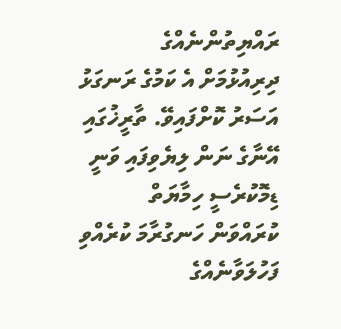ރައްޔިތުންނެއްގެ ދިރިއުޅުމަށް އެ ކަމުގެ ރަނގަޅު އަސަރު ކޮށްފައިވޭ. ތާރީޚުގައި އޭނާގެ ނަން ލިޔެވިފައި ވަނީ ޑިމޮކުރެސީ ހިމާޔަތް ކުރައްވަން ހަނގުރާމަ ކުރެއްވި ފަހުލަވާނެއްގެ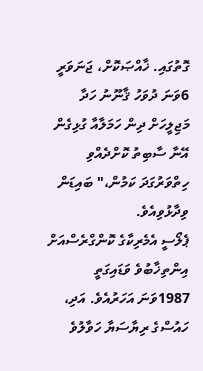ގޮތުގައި. ޚާއްޞަކޮށް، ޖަނަވަރީ 6ވަނަ ދުވަހު ޤާނޫނު ހަދާ މަޖިލީހަށް ދިން ހަމަލާއާ ގުޅިގެން އޭނާ ސާބިތު ކޮށްދެއްވި ހިތްވަރުގަދަ ކަމުން،" ބައިޑަން ވިދާޅުވިއެވެ.
ޕެލޯސީ އެމެރިކާގެ ކޮންގްރެސްއަށް އިންތިޚާބުވެ ވަޑައިގަތީ 1987ވަނަ އަހަރުއެވެ. އަދި، ހައުސްގެ ރިޔާސަޔާ ހަވާލުވެ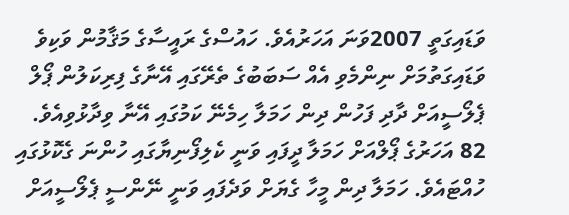ވަޑައިގަތީ 2007ވަނަ އަހަރުއެވެ. ހައުސްގެ ރައީސާގެ މަޤާމުން ވަކިވެ ވަޑައިގަތުމަށް ނިންމެވި އެއް ސަބަބުގެ ތެރޭގައި އޭނާގެ ފިރިކަލުން ޕޯލް ޕެލޯސީއަށް ދާދި ފަހުން ދިން ހަމަލާ ހިމެނޭ ކަމުގައި އޭނާ ވިދާޅުވިއެވެ.
82 އަހަރުގެ ޕޯލްއަށް ހަމަލާ ދީފައި ވަނީ ކެލިފޯނިޔާގައި ހުންނަ ގެކޮޅުގައި ހުއްޓައެވެ. ހަމަލާ ދިން މީހާ ގެޔަށް ވަދެފައި ވަނީ ނޭންސީ ޕެލޯސީއަށް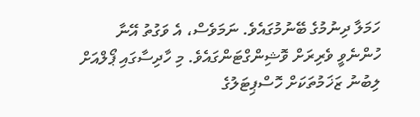ހަމަލާ ދިނުމުގެ ބޭނުމުގައެވެ. ނަމަވެސް، އެ ވަގުތު އޭނާ ހުންނެވީ ވެރިރަށް ވޮޝިންގްޓަންގައެވެ. މި ހާދިސާގައި ޕޯލްއަށް ލިބުނު ޒަޚަމުތަކަށް ހޮސްޕިޓަލުގެ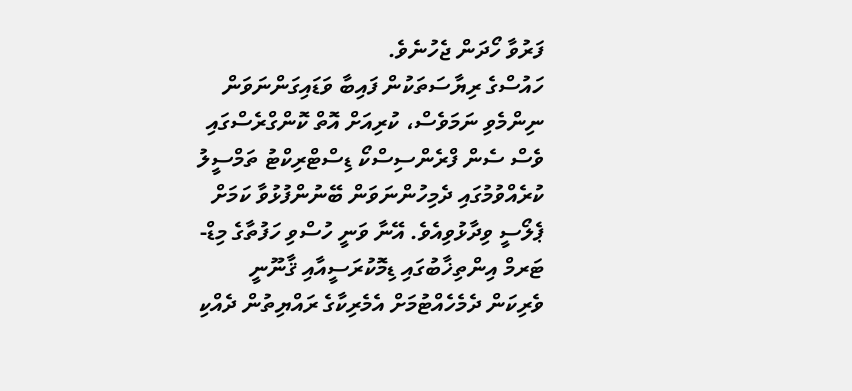ފަރުވާ ހޯދަން ޖެހުނެވެ.
ހައުސްގެ ރިޔާސަތަކުން ފައިބާ ވަޑައިގަންނަވަން ނިންމެވި ނަމަވެސް، ކުރިއަށް އޮތް ކޮންގްރެސްގައި ވެސް ސެން ފްރެންސިސްކޯ ޑިސްޓްރިކްޓު ތަމްސީލު ކުރެއްވުމުގައި ދެމިހުންނަވަން ބޭނުންފުޅުވާ ކަމަށް ޕެލޯސީ ވިދާޅުވިއެވެ. އޭނާ ވަނީ ހުސްވި ހަފުތާގެ މިޑް-ޓަރމް އިންތިޚާބުގައި ޑިމޮކުރަސީއާއި ޤާނޫނީ ވެރިކަން ދެމެހެއްޓުމަށް އެމެރިކާގެ ރައްޔިތުން ދެއްކި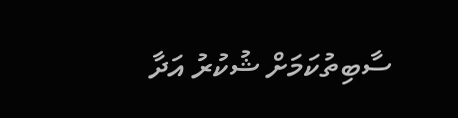ސާބިތުކަމަށް ޝުކުރު އަދާ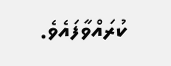ކުރައްވާފައެވެ.